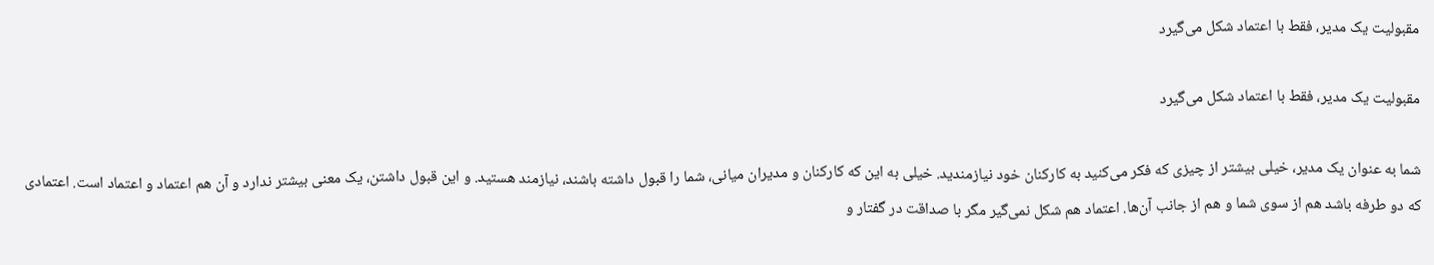مقبولیت یک مدیر، فقط با اعتماد شکل می‌گیرد

مقبولیت یک مدیر، فقط با اعتماد شکل می‌گیرد

شما به عنوان یک مدیر، خیلی بیشتر از چیزی که فکر می‌کنید به کارکنان خود نیازمندید. خیلی به این که کارکنان و مدیران میانی، شما را قبول داشته باشند، نیازمند هستید. و این قبول داشتن، یک معنی بیشتر ندارد و آن هم اعتماد و اعتماد است. اعتمادی که دو طرفه باشد هم از سوی شما و هم از جانب آن‌ها. اعتماد هم شکل نمی‌گیر مگر با صداقت در گفتار و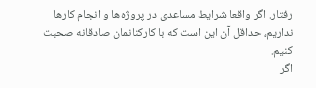رفتار. اگر واقعا شرایط مساعدی در پروژه‌ها و انجام کارها نداریم، حداقل آن این است که با کارکنانمان صادقانه صحبت کنیم.
اگر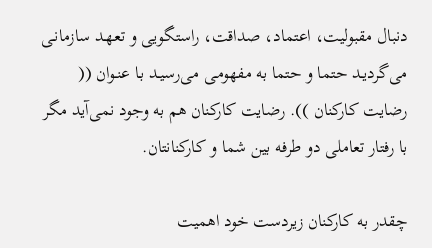دنبال مقبولیت، اعتماد، صداقت، راستگویی و تعهـد سازمانـی می‌گردیـد حتما و حتما به مفهومـی می‌رسیـد بـا عنـوان (( رضایت کارکنان )). رضایت کارکنان هم به وجود نمی‌آید مگر با رفتار تعاملی دو طرفه بین شما و کارکنانتان.

چقدر به کارکنان زیردست خود اهمیت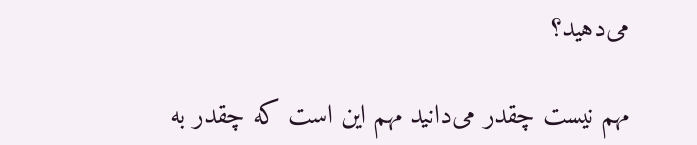می‌دهید؟

مهم نیست چقدر می‌دانید مهم این است که چقدر به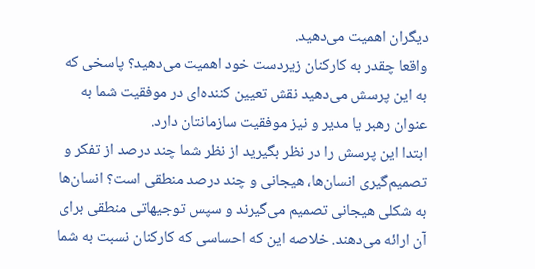دیگران اهمیت می‌دهید.
واقعا چقدر به کارکنان زیردست خود اهمیت می‌دهید؟ پاسخی که به این پرسش می‌دهید نقش تعیین کننده‌ای در موفقیت شما به عنوان رهبر یا مدیر و نیز موفقیت سازمانتان دارد.
ابتدا این پرسش را در نظر بگیرید از نظر شما چند درصد از تفکر و تصمیم‌گیری انسان‌ها، هیجانی و چند درصد منطقی است؟ انسان‌ها به شکلی هیجانی تصمیم می‌گیرند و سپس توجیهاتی منطقی برای آن ارائه می‌دهند. خلاصه این که احساسی که کارکنان نسبت به شما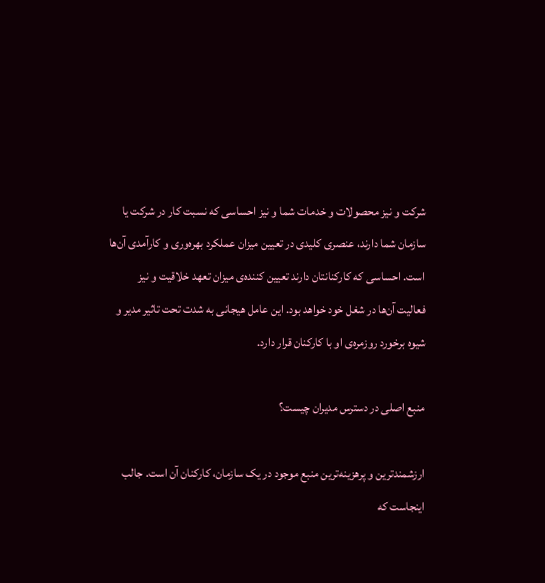شرکت و نیز محصولات و خدمات شما و نیز احساسی که نسبت کار در شرکت یا سازمان شما دارند، عنصری کلیدی در تعیین میزان عملکرد بهره‌وری و کارآمدی آن‌ها است. احساسی که کارکنانتان دارند تعیین کننده‌ی میزان تعهد خلاقیت و نیز فعالیت آن‌ها در شغل خود خواهد بود. این عامل هیجانی به شدت تحت تاثیر مدیر و شیوه برخورد روزمره‌ی او با کارکنان قرار دارد.

منبع اصلی در دسترس مدیران چیست؟

ارزشمندترین و پرهزینه‌ترین منبع موجود در یک سازمان، کارکنان آن است. جالب اینجاست که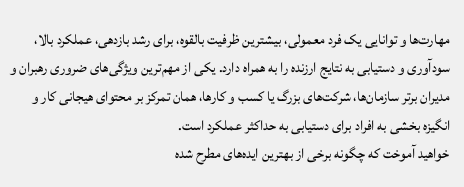مهارت‌ها و توانایی یک فرد معمولی، بیشترین ظرفیت بالقوه، برای رشد بازدهی، عملکرد بالا، سودآوری و دستیابی به نتایج ارزنده را به همراه دارد. یکی از مهم‌ترین ویژگی‌های ضروری رهبران و مدیران برتر سازمان‌ها، شرکت‌های بزرگ یا کسب و کار‌ها‌، همان تمرکز بر محتوای هیجانی کار و انگیزه بخشی به افراد برای دستیابی به حداکثر عملکرد است.
خواهید آموخت که چگونه برخی از بهترین ایده‌های مطرح شده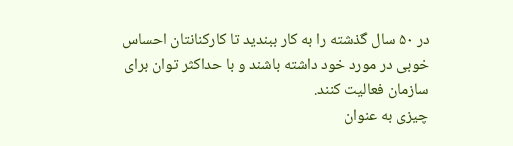در ۵۰ سال گذشته را به کار ببندید تا کارکنانتان احساس خوبی در مورد خود داشته باشند و با حداکثر توان برای سازمان فعالیت کنند.
چیزی به عنوان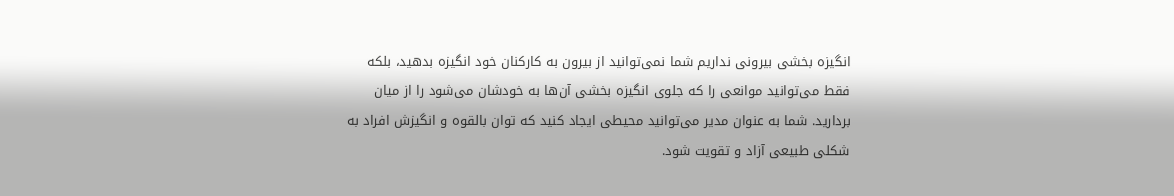انگیزه بخشی بیرونی نداریم شما نمی‌توانید از بیرون به کارکنان خود انگیزه بدهید، بلکه فقط می‌توانید موانعی را که جلوی انگیزه بخشی آن‌ها به خودشان می‌شود را از میان بردارید. شما به عنوان مدیر می‌توانید محیطی ایجاد کنید که توان بالقوه و انگیزش افراد به شکلی طبیعی آزاد و تقویت شود.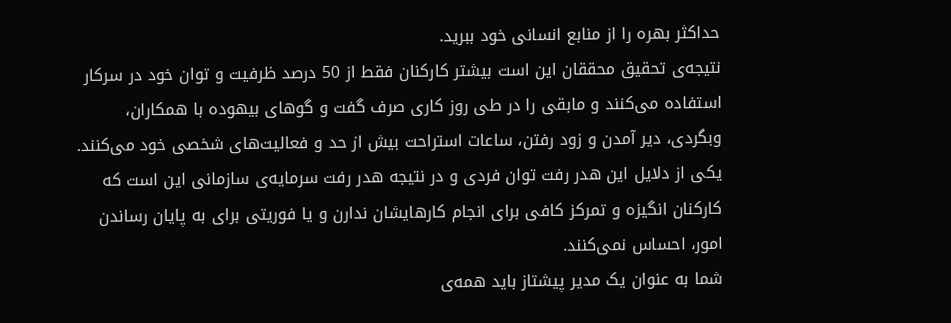حداکثر بهره را از منابع انسانی خود ببرید.
نتیجه‌ی تحقیق محققان این است بیشتر کارکنان فقط از 50 درصد ظرفیت و توان خود در سرکار استفاده‌ می‌کنند و مابقی را در طی روز کاری صرف گفت و گوهای بیهوده با همکاران، وبگردی، دیر آمدن و زود رفتن، ساعات استراحت بیش از حد و فعالیت‌های شخصی خود می‌کنند. یکی از دلایل این هدر رفت توان فردی و در نتیجه هدر رفت سرمایه‌ی سازمانی این است که کارکنان انگیزه و تمرکز کافی برای انجام کارهایشان ندارن و یا فوریتی برای به پایان رساندن امور، احساس نمی‌کنند.
شما به عنوان یک مدیر پیشتاز باید همه‌ی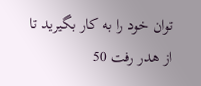توان خود را به کار بگیرید تا از هدر رفت 50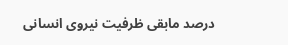درصد مابقی ظرفیت نیروی انسانی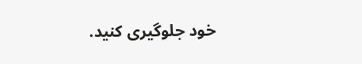خود جلوگیری کنید.